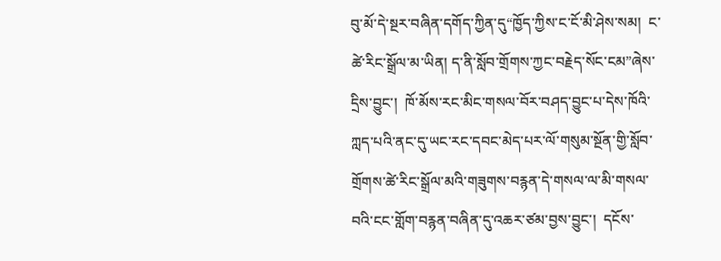བུ་མོ་དེ་སྔར་བཞིན་དགོད་ཀྱིན་དུ“ཁྱོད་ཀྱིས་ང་ངོ་མི་ཤེས་སམ།  ང་ཚེ་རིང་སྒྲོལ་མ་ཡིན། ད་ནི་སློབ་གྲོགས་ཀྱང་བརྗེད་སོང་ངམ”ཞེས་དྲིས་བྱུང་།  ཁོ་མོས་རང་མིང་གསལ་བོར་བཤད་བྱུང་པ་དེས་ཁོའི་ཀླད་པའི་ནང་དུ་ཡང་རང་དབང་མེད་པར་ལོ་གསུམ་སྔོན་གྱི་སློབ་གྲོགས་ཚེ་རིང་སྒྲོལ་མའི་གཟུགས་བརྙན་དེ་གསལ་ལ་མི་གསལ་བའི་ངང་གློག་བརྙན་བཞིན་དུ་འཆར་ཙམ་བྱས་བྱུང་།  དངོས་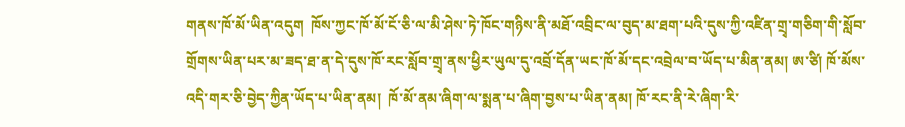གནས་ཁོ་མོ་ཡིན་འདུག  ཁོས་ཀྱང་ཁོ་མོ་ངོ་ཅི་ལ་མི་ཤེས་ཏེ་ཁོང་གཉིས་ནི་མཐོ་འབྲིང་ལ་བུད་མ་ཐག་པའི་དུས་ཀྱི་འཛིན་གྲྭ་གཅིག་གི་སློབ་གྲོགས་ཡིན་པར་མ་ཟད་ཐ་ན་དེ་དུས་ཁོ་རང་སློབ་གྲྭ་ནས་ཕྱིར་ཡུལ་དུ་འབྲོ་དོན་ཡང་ཁོ་མོ་དང་འབྲེལ་བ་ཡོད་པ་མིན་ནམ། ཨ་ཙི། ཁོ་མོས་འདི་གར་ཅི་བྱེད་ཀྱིན་ཡོད་པ་ཡིན་ནམ།  ཁོ་མོ་ནམ་ཞིག་ལ་སྨན་པ་ཞིག་བྱས་པ་ཡིན་ནམ། ཁོ་རང་ནི་རེ་ཞིག་རི་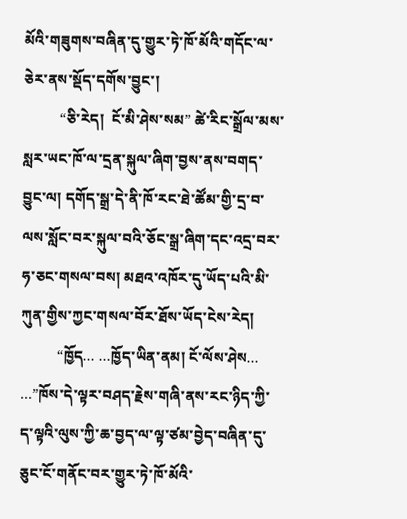མོའི་གཟུགས་བཞིན་དུ་གྱུར་ཏེ་ཁོ་མོའི་གདོང་ལ་ཅེར་ནས་སྡོད་དགོས་བྱུང་།
          “ཅི་རེད།  ངོ་མི་ཤེས་སམ” ཚེ་རིང་སྒྲོལ་མས་སླར་ཡང་ཁོ་ལ་དྲན་སྐུལ་ཞིག་བྱས་ནས་བགད་བྱུང་ལ། དགོད་སྒྲ་དེ་ནི་ཁོ་རང་ཐེ་ཚོམ་གྱི་དྲ་བ་ལས་སློང་བར་སྐུལ་བའི་ཅོང་སྒྲ་ཞིག་དང་འདྲ་བར་ཧ་ཅང་གསལ་བས། མཐའ་འཁོར་དུ་ཡོད་པའི་མི་ཀུན་གྱིས་ཀྱང་གསལ་བོར་ཐོས་ཡོད་ངེས་རེད།
          “ཁྱོད... ...ཁྱོད་ཡིན་ནམ། ངོ་ལོས་ཤེས... ...”ཁོས་དེ་ལྟར་བཤད་རྗེས་གཞི་ནས་རང་ཉིད་ཀྱི་ད་ལྟའི་ལུས་ཀྱི་ཆ་བྱད་ལ་ལྟ་ཙམ་བྱེད་བཞིན་དུ་ཅུང་ངོ་གནོང་བར་གྱུར་ཏེ་ཁོ་མོའི་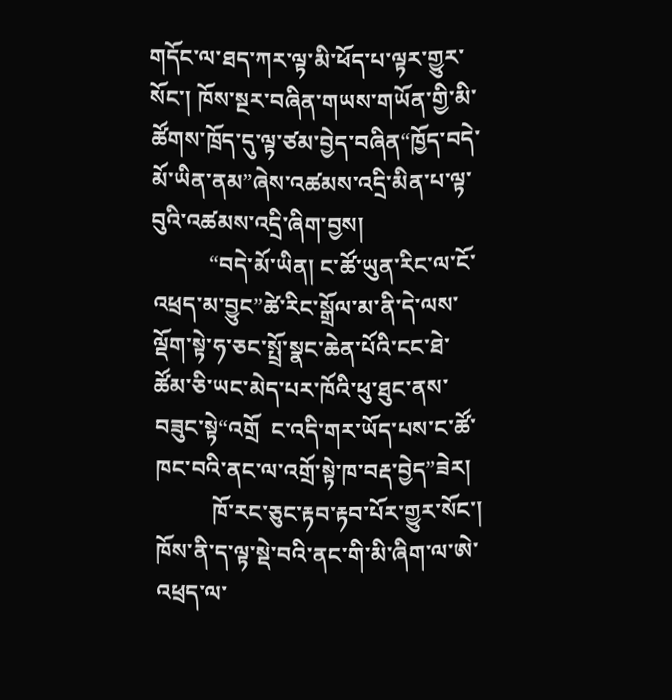གདོང་ལ་ཐད་ཀར་ལྟ་མི་ཕོད་པ་ལྟར་གྱུར་སོང་། ཁོས་སྔར་བཞིན་གཡས་གཡོན་གྱི་མི་ཚོགས་ཁྲོད་དུ་ལྟ་ཙམ་བྱེད་བཞིན“ཁྱོད་བདེ་མོ་ཡིན་ནམ”ཞེས་འཚམས་འདྲི་མིན་པ་ལྟ་བུའི་འཚམས་འདྲི་ཞིག་བྱས།
          “བདེ་མོ་ཡིན། ང་ཚོ་ཡུན་རིང་ལ་ངོ་འཕྲད་མ་བྱུང”ཚེ་རིང་སྒྲོལ་མ་ནི་དེ་ལས་ལྡོག་སྟེ་ཧ་ཅང་སྤྲོ་སྣང་ཆེན་པོའི་ངང་ཐེ་ཚོམ་ཅི་ཡང་མེད་པར་ཁོའི་ཕུ་ཐུང་ནས་བཟུང་སྟེ“འགྲོ  ང་འདི་གར་ཡོད་པས་ང་ཚོ་ཁང་བའི་ནང་ལ་འགྲོ་སྟེ་ཁ་བརྡ་བྱེད”ཟེར།
          ཁོ་རང་ཅུང་རྟབ་རྟབ་པོར་གྱུར་སོང་། ཁོས་ནི་ད་ལྟ་སྡེ་བའི་ནང་གི་མི་ཞིག་ལ་ཨེ་འཕྲད་ལ་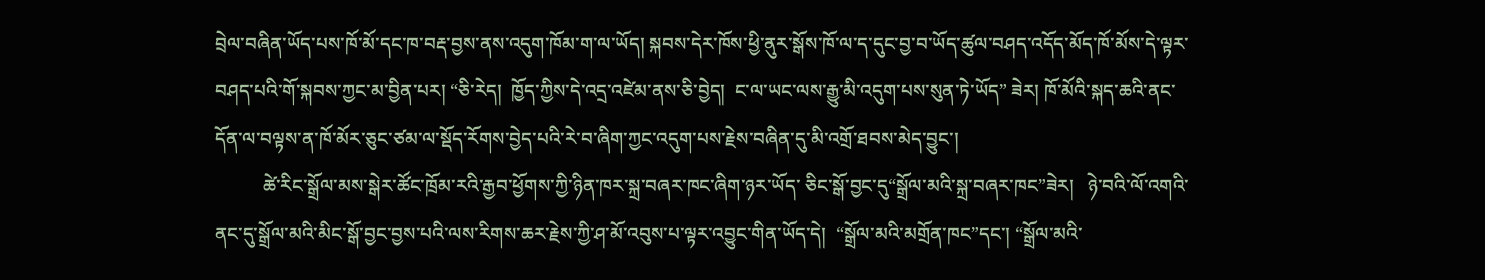བྲེལ་བཞིན་ཡོད་པས་ཁོ་མོ་དང་ཁ་བརྡ་བྱས་ནས་འདུག་ཁོམ་ག་ལ་ཡོད། སྐབས་དེར་ཁོས་ཕྱི་ནུར་སྒོས་ཁོ་ལ་ད་དུང་བྱ་བ་ཡོད་ཚུལ་བཤད་འདོད་མོད་ཁོ་མོས་དེ་ལྟར་བཤད་པའི་གོ་སྐབས་ཀྱང་མ་བྱིན་པར། “ཅི་རེད།  ཁྱོད་ཀྱིས་དེ་འདྲ་འཛེམ་ནས་ཅི་བྱེད།  ང་ལ་ཡང་ལས་རྒྱུ་མི་འདུག་པས་སུན་ཏེ་ཡོད” ཟེར། ཁོ་མོའི་སྐད་ཆའི་ནང་དོན་ལ་བལྟས་ན་ཁོ་མོར་ཅུང་ཙམ་ལ་སྡོད་རོགས་བྱེད་པའི་རེ་བ་ཞིག་ཀྱང་འདུག་པས་རྗེས་བཞིན་དུ་མི་འགྲོ་ཐབས་མེད་བྱུང་།
          ཚེ་རིང་སྒྲོལ་མས་སྒེར་ཚོང་ཁྲོམ་རའི་རྒྱབ་ཕྱོགས་ཀྱི་ཉིན་ཁར་སྐྲ་བཞར་ཁང་ཞིག་ཉར་ཡོད་ ཅིང་སྒོ་བྱང་དུ“སྒྲོལ་མའི་སྐྲ་བཞར་ཁང”ཟེར།   ཉེ་བའི་ལོ་འགའི་ནང་དུ་སྒྲོལ་མའི་མིང་སྒོ་བྱང་བྱས་པའི་ལས་རིགས་ཆར་རྗེས་ཀྱི་ཤ་མོ་འབུས་པ་ལྟར་འབྱུང་གིན་ཡོད་དེ།  “སྒྲོལ་མའི་མགྲོན་ཁང”དང་། “སྒྲོལ་མའི་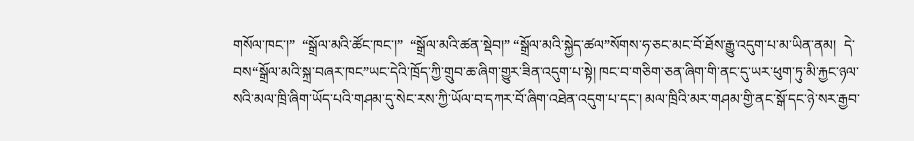གསོལ་ཁང་།”  “སྒྲོལ་མའི་ཚོང་ཁང་།”  “སྒྲོལ་མའི་ཚན་སྡེབ།” “སྒྲོལ་མའི་སྐྱེད་ཚལ”སོགས་ཧ་ཅང་མང་བོ་ཐོས་རྒྱུ་འདུག་པ་མ་ཡིན་ནམ།  དེ་བས“སྒྲོལ་མའི་སྐྲ་བཞར་ཁང”ཡང་དེའི་ཁྲོད་ཀྱི་གྲུབ་ཆ་ཞིག་གྱུར་ཟིན་འདུག་པ་སྟེ། ཁང་བ་གཅིག་ཅན་ཞིག་གི་ནང་དུ་ཡར་ཕུག་ཏུ་མི་རྐྱང་ཉལ་སའི་མལ་ཁྲི་ཞིག་ཡོད་པའི་གཤམ་དུ་སེང་རས་ཀྱི་ཡོལ་བ་དཀར་བོ་ཞིག་འཐེན་འདུག་པ་དང་། མལ་ཁྲིའི་མར་གཤམ་གྱི་ནང་སྒོ་དང་ཉེ་སར་རྒྱབ་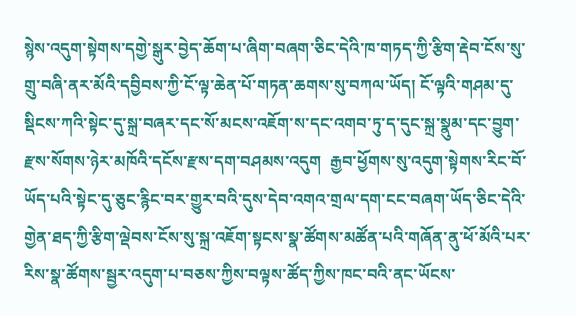སྙེས་འདུག་སྟེགས་དགྱེ་སྒུར་བྱེད་ཆོག་པ་ཞིག་བཞག་ཅིང་དེའི་ཁ་གཏད་ཀྱི་རྩིག་རྡེབ་ངོས་སུ་གྲུ་བཞི་ནར་མོའི་དབྱིབས་ཀྱི་ངོ་ལྟ་ཆེན་པོ་གཏན་ཆགས་སུ་བཀལ་ཡོད། ངོ་ལྟའི་གཤམ་དུ་སྡིངས་ཀའི་སྟེང་དུ་སྐྲ་བཞར་དང་སོ་མངས་འཇོག་ས་དང་འགབ་ཏུ་ད་དུང་སྐྲ་སྣུམ་དང་བྱུག་རྫས་སོགས་ཉེར་མཁོའི་དངོས་རྫས་དག་བཤམས་འདུག  རྒྱབ་ཕྱོགས་སུ་འདུག་སྟེགས་རིང་བོ་ཡོད་པའི་སྟེང་དུ་ཅུང་རྙིང་བར་གྱུར་བའི་དུས་དེབ་འགའ་གྲལ་དག་ངང་བཞག་ཡོད་ཅིང་དེའི་གྱེན་ཐད་ཀྱི་རྩིག་ལྡེབས་ངོས་སུ་སྐྲ་འཇོག་སྟངས་སྣ་ཚོགས་མཚོན་པའི་གཞོན་ནུ་ཕོ་མོའི་པར་རིས་སྣ་ཚོགས་སྦྱར་འདུག་པ་བཅས་ཀྱིས་བལྟས་ཚོད་ཀྱིས་ཁང་བའི་ནང་ཡོངས་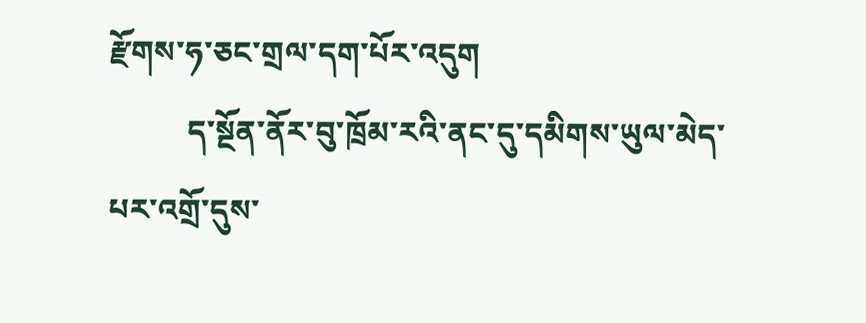རྫོགས་ཧ་ཅང་གྲལ་དག་པོར་འདུག
          ད་སྔོན་ནོར་བུ་ཁྲོམ་རའི་ནང་དུ་དམིགས་ཡུལ་མེད་པར་འགྲོ་དུས་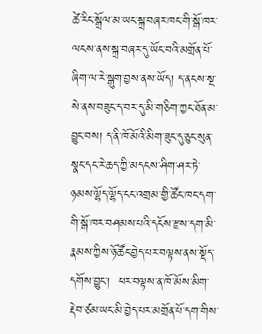ཚེ་རིང་སྒྲོལ་མ་ཡང་སྐྲ་བཞར་ཁང་གི་སྒོ་ཁར་ལངས་ནས་སྐྲ་བཞར་དུ་ཡོང་བའི་མགྲོན་པོ་ཞིག་ལ་རེ་སྒུག་བྱས་ནས་ཡོད། ད་ནངས་སྔ་སེ་ནས་བཟུང་ད་བར་དུ་མི་གཅིག་ཀྱང་ཐོན་མ་བྱུང་བས། ད་ནི་ཁོ་མོའི་མིག་ཟུང་དུ་ཅུང་སུན་སྣང་དང་རེ་ཆད་ཀྱི་མདངས་ཤིག་ཤར་ཏེ་ཉམས་ལྷོད་ལྷོད་ངང་འགྲམ་གྱི་ཚོང་ཁང་དག་གི་སྒོ་ཁར་བཤམས་པའི་དངོས་རྫས་དག་མི་རྣམས་ཀྱིས་ཉོ་ཚོང་བྱེད་པར་བལྟས་ནས་སྡོད་དགོས་བྱུང་།  ཕར་བལྟས་ན་ཁོ་མོས་མིག་རྡེབ་ཙམ་ཡང་མི་བྱེད་པར་མགྲོན་པོ་དག་གིས་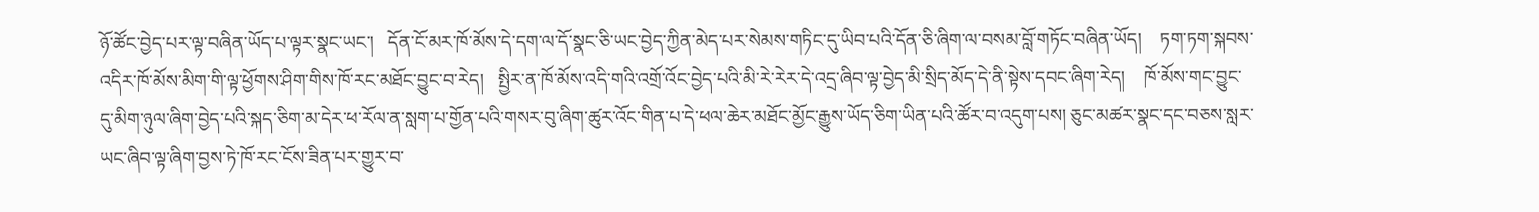ཉོ་ཚོང་བྱེད་པར་ལྟ་བཞིན་ཡོད་པ་ལྟར་སྣང་ཡང་།   དོན་ངོ་མར་ཁོ་མོས་དེ་དག་ལ་དོ་སྣང་ཅི་ཡང་བྱེད་ཀྱིན་མེད་པར་སེམས་གཏིང་དུ་ཡིབ་པའི་དོན་ཅི་ཞིག་ལ་བསམ་བློ་གཏོང་བཞིན་ཡོད།    ཏག་ཏག་སྐབས་འདིར་ཁོ་མོས་མིག་གི་ལྟ་ཕྱོགས་ཤིག་གིས་ཁོ་རང་མཐོང་བྱུང་བ་རེད།   སྤྱིར་ན་ཁོ་མོས་འདི་གའི་འགྲོ་འོང་བྱེད་པའི་མི་རེ་རེར་དེ་འདྲ་ཞིབ་ལྟ་བྱེད་མི་སྲིད་མོད་དེ་ནི་སྟེས་དབང་ཞིག་རེད།    ཁོ་མོས་གང་བྱུང་དུ་མིག་ཉུལ་ཞིག་བྱེད་པའི་སྐད་ཅིག་མ་དེར་ཕ་རོལ་ན་སླག་པ་གྱོན་པའི་གསར་བུ་ཞིག་ཚུར་འོང་གིན་པ་དེ་ཕལ་ཆེར་མཐོང་མྱོང་རྒྱུས་ཡོད་ཅིག་ཡིན་པའི་ཚོར་བ་འདུག་པས། ཅུང་མཚར་སྣང་དང་བཅས་སླར་ཡང་ཞིབ་ལྟ་ཞིག་བྱས་ཏེ་ཁོ་རང་ངོས་ཟིན་པར་གྱུར་བ་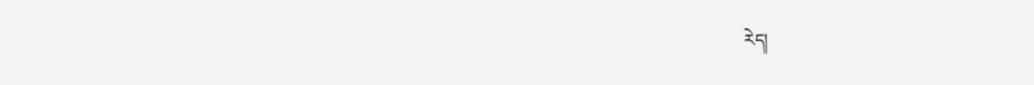རེད།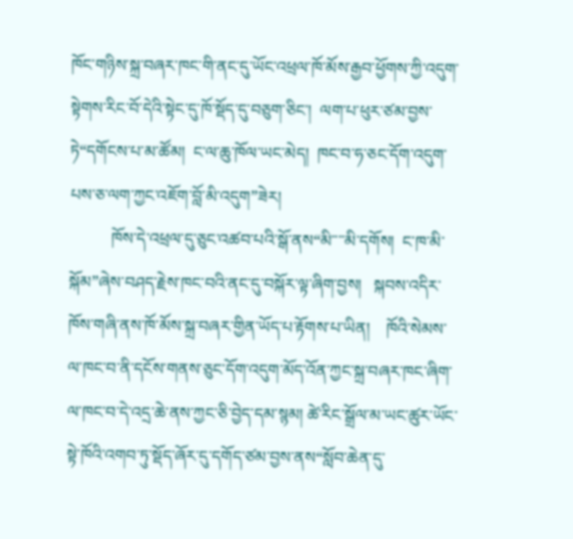ཁོང་གཉིས་སྐྲ་བཞར་ཁང་གི་ནང་དུ་ཡོང་འཕྲལ་ཁོ་མོས་རྒྱབ་ཕྱོགས་ཀྱི་འདུག་སྟེགས་རིང་བོ་དེའི་སྟེང་དུ་ཁོ་སྡོད་དུ་བཅུག་ཅིང་།  ལག་པ་ཕུར་ཙམ་བྱས་ཏེ“དགོངས་པ་མ་ཚོམ།  ང་ལ་ཆུ་ཁོལ་ཡང་མེད།  ཁང་བ་ཧ་ཅང་དོག་འདུག་པས་ཅ་ལག་ཀྱང་འཇོག་བློ་མི་འདུག”ཟེར།
          ཁོས་དེ་འཕྲལ་དུ་ཅུང་འཚབ་པའི་སྒོ་ནས“མི་་་་མི་དགོས།  ང་ཁ་མི་སྐོམ”ཞེས་བཤད་རྗེས་ཁང་བའི་ནང་དུ་བསྐོར་ལྟ་ཞིག་བྱས།   སྐབས་འདིར་ཁོས་གཞི་ནས་ཁོ་མོས་སྐྲ་བཞར་གྱིན་ཡོད་པ་རྟོགས་པ་ཡིན།    ཁོའི་སེམས་ལ་ཁང་བ་ནི་དངོས་གནས་ཅུང་དོག་འདུག་མོད་འོན་ཀྱང་སྐྲ་བཞར་ཁང་ཞིག་ལ་ཁང་བ་དེ་འདྲ་ཆེ་ནས་ཀྱང་ཅི་བྱེད་དམ་སྙམ། ཚེ་རིང་སྒྲོལ་མ་ཡང་ཚུར་ཡོང་སྟེ་ཁོའི་འགབ་ཏུ་སྡོད་ཞོར་དུ་དགོད་ཙམ་བྱས་ནས“སློབ་ཆེན་དུ་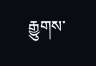རྒྱུགས་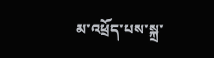མ་འཕྲོད་པས་སྐྲ་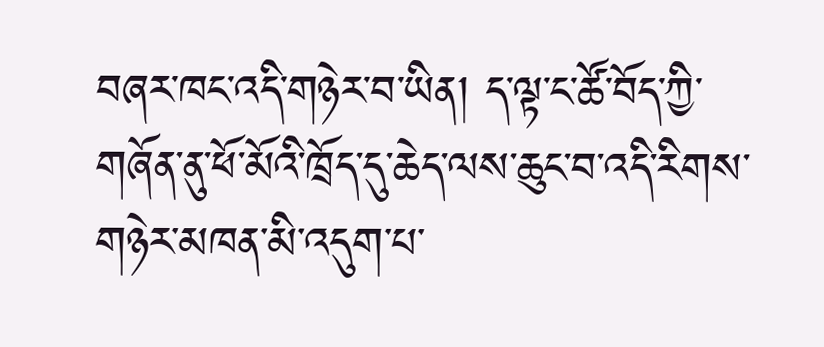བཞར་ཁང་འདི་གཉེར་བ་ཡིན། ད་ལྟ་ང་ཚོ་བོད་ཀྱི་གཞོན་ནུ་ཕོ་མོའི་ཁྲོད་དུ་ཆེད་ལས་ཆུང་བ་འདི་རིགས་གཉེར་མཁན་མི་འདུག་པ་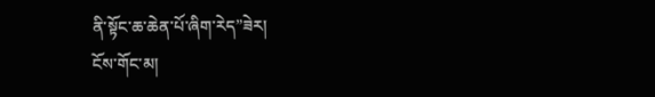ནི་སྟོང་ཆ་ཆེན་པོ་ཞིག་རེད”ཟེར།
ངོས་གོང་མ།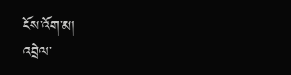ངོས་འོག་མ།
འབྲེལ་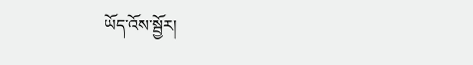ཡོད་འོས་སྦྱོར།